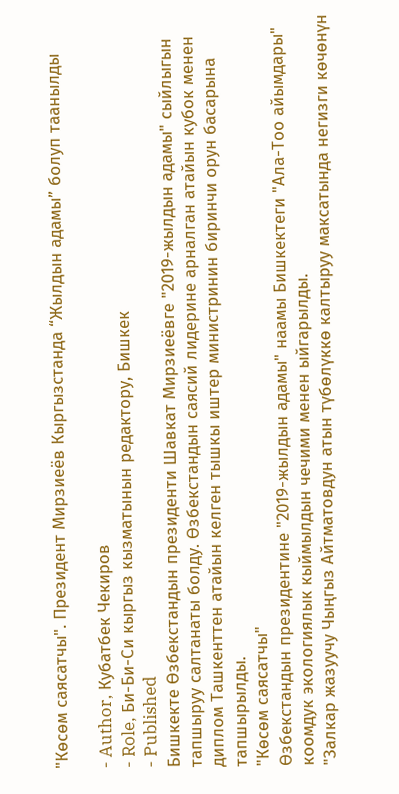"Көсөм саясатчы". Президент Мирзиеёв Кыргызстанда “Жылдын адамы” болуп таанылды

- Author, Кубатбек Чекиров
- Role, Би-Би-Си кыргыз кызматынын редактору, Бишкек
- Published
Бишкекте Өзбекстандын президенти Шавкат Мирзиеёвге "2019-жылдын адамы" сыйлыгын тапшыруу салтанаты болду. Өзбекстандын саясий лидерине арналган атайын кубок менен диплом Ташкенттен атайын келген тышкы иштер министринин биринчи орун басарына тапшырылды.
"Көсөм саясатчы"
Өзбекстандын президентине "2019-жылдын адамы" наамы Бишкектеги "Ала-Тоо айымдары" коомдук экологиялык кыймылдын чечими менен ыйгарылды.
"Залкар жазуучу Чыңгыз Айтматовдун атын түбөлүккө калтыруу максатында негизги көчөнүн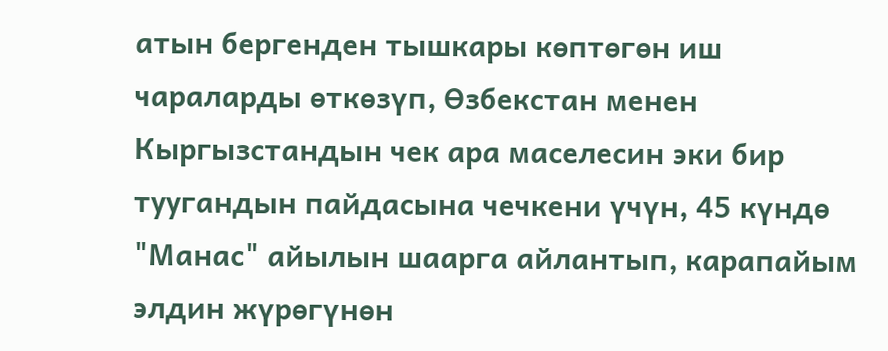атын бергенден тышкары көптөгөн иш чараларды өткөзүп, Өзбекстан менен Кыргызстандын чек ара маселесин эки бир туугандын пайдасына чечкени үчүн, 45 күндө "Манас" айылын шаарга айлантып, карапайым элдин жүрөгүнөн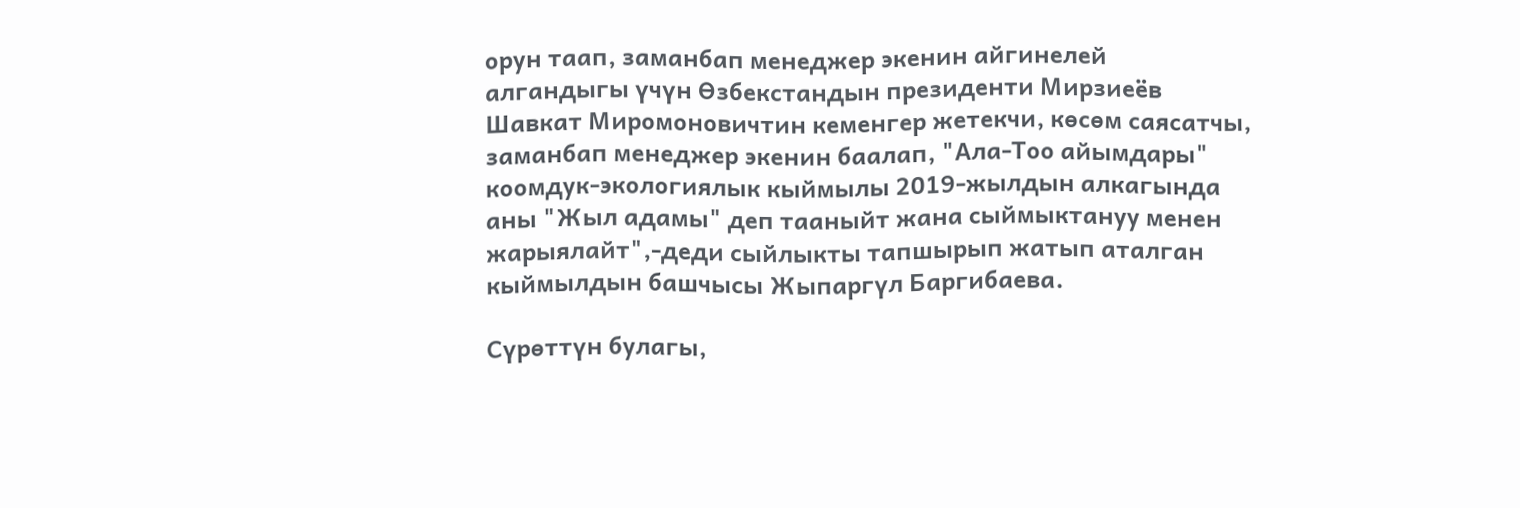орун таап, заманбап менеджер экенин айгинелей алгандыгы үчүн Өзбекстандын президенти Мирзиеёв Шавкат Миромоновичтин кеменгер жетекчи, көсөм саясатчы, заманбап менеджер экенин баалап, "Ала-Тоо айымдары" коомдук-экологиялык кыймылы 2019-жылдын алкагында аны "Жыл адамы" деп тааныйт жана сыймыктануу менен жарыялайт",-деди сыйлыкты тапшырып жатып аталган кыймылдын башчысы Жыпаргүл Баргибаева.

Сүрөттүн булагы,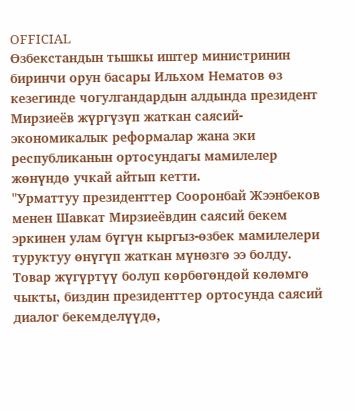OFFICIAL
Өзбекстандын тышкы иштер министринин биринчи орун басары Ильхом Нематов өз кезегинде чогулгандардын алдында президент Мирзиеёв жүргүзүп жаткан саясий-экономикалык реформалар жана эки республиканын ортосундагы мамилелер жөнүндө учкай айтып кетти.
"Урматтуу президенттер Сооронбай Жээнбеков менен Шавкат Мирзиеёвдин саясий бекем эркинен улам бүгүн кыргыз-өзбек мамилелери туруктуу өнүгүп жаткан мүнөзгө ээ болду. Товар жүгүртүү болуп көрбөгөндөй көлөмгө чыкты, биздин президенттер ортосунда саясий диалог бекемделүүдө,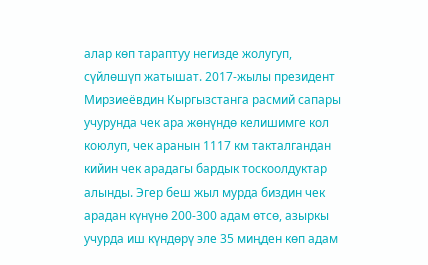алар көп тараптуу негизде жолугуп, сүйлөшүп жатышат. 2017-жылы президент Мирзиеёвдин Кыргызстанга расмий сапары учурунда чек ара жөнүндө келишимге кол коюлуп, чек аранын 1117 км такталгандан кийин чек арадагы бардык тоскоолдуктар алынды. Эгер беш жыл мурда биздин чек арадан күнүнө 200-300 адам өтсө, азыркы учурда иш күндөрү эле 35 миңден көп адам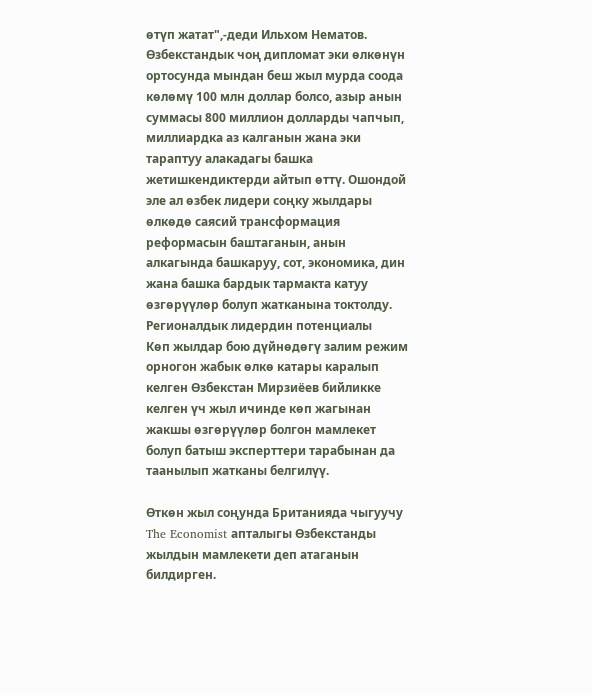өтүп жатат",-деди Ильхом Нематов.
Өзбекстандык чоң дипломат эки өлкөнүн ортосунда мындан беш жыл мурда соода көлөмү 100 млн доллар болсо, азыр анын суммасы 800 миллион долларды чапчып, миллиардка аз калганын жана эки тараптуу алакадагы башка жетишкендиктерди айтып өттү. Ошондой эле ал өзбек лидери соңку жылдары өлкөдө саясий трансформация реформасын баштаганын, анын алкагында башкаруу, сот, экономика, дин жана башка бардык тармакта катуу өзгөрүүлөр болуп жатканына токтолду.
Регионалдык лидердин потенциалы
Көп жылдар бою дүйнөдөгү залим режим орногон жабык өлкө катары каралып келген Өзбекстан Мирзиёев бийликке келген үч жыл ичинде көп жагынан жакшы өзгөрүүлөр болгон мамлекет болуп батыш эксперттери тарабынан да таанылып жатканы белгилүү.

Ɵткөн жыл соңунда Британияда чыгуучу The Economist апталыгы Өзбекстанды жылдын мамлекети деп атаганын билдирген.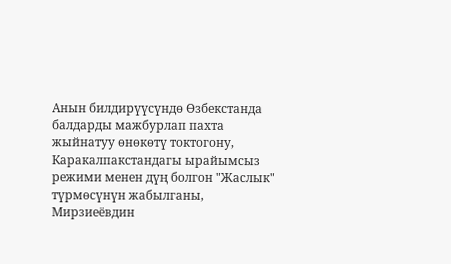Анын билдирүүсүндө Ɵзбекстанда балдарды мажбурлап пахта жыйнатуу өнөкөтү токтогону, Каракалпакстандагы ырайымсыз режими менен дүң болгон "Жаслык" түрмөсүнүн жабылганы, Мирзиеёвдин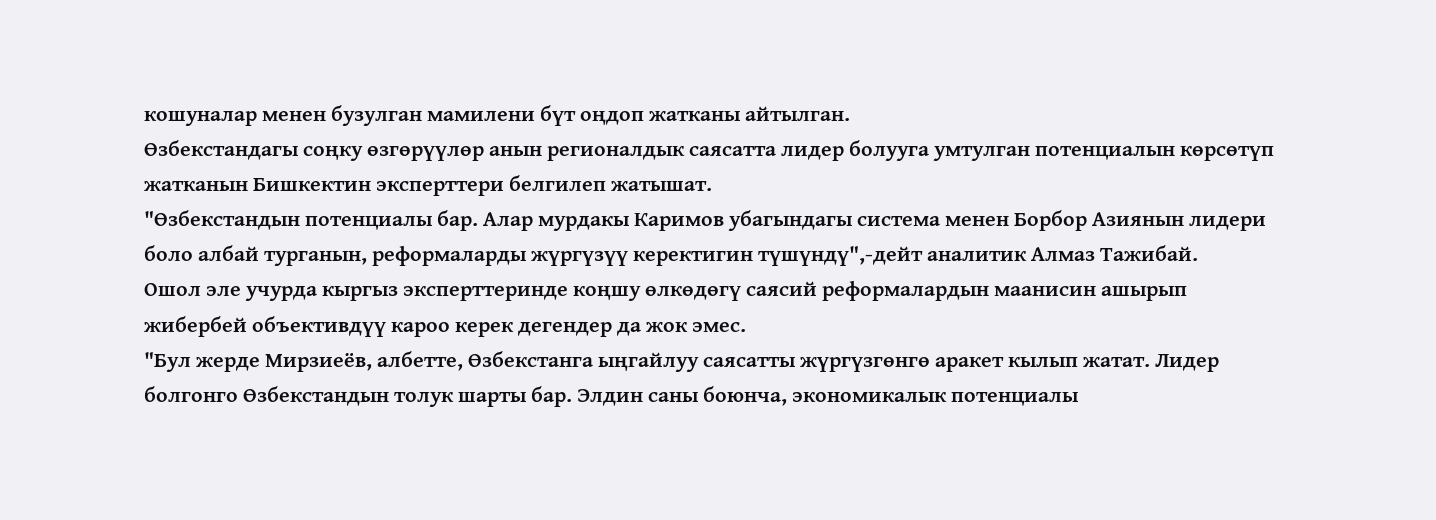кошуналар менен бузулган мамилени бүт оңдоп жатканы айтылган.
Өзбекстандагы соңку өзгөрүүлөр анын регионалдык саясатта лидер болууга умтулган потенциалын көрсөтүп жатканын Бишкектин эксперттери белгилеп жатышат.
"Өзбекстандын потенциалы бар. Алар мурдакы Каримов убагындагы система менен Борбор Азиянын лидери боло албай турганын, реформаларды жүргүзүү керектигин түшүндү",-дейт аналитик Алмаз Тажибай.
Ошол эле учурда кыргыз эксперттеринде коңшу өлкөдөгү саясий реформалардын маанисин ашырып жибербей объективдүү кароо керек дегендер да жок эмес.
"Бул жерде Мирзиеёв, албетте, Өзбекстанга ыңгайлуу саясатты жүргүзгөнгө аракет кылып жатат. Лидер болгонго Өзбекстандын толук шарты бар. Элдин саны боюнча, экономикалык потенциалы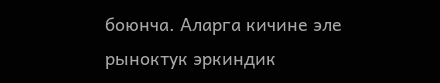боюнча. Аларга кичине эле рыноктук эркиндик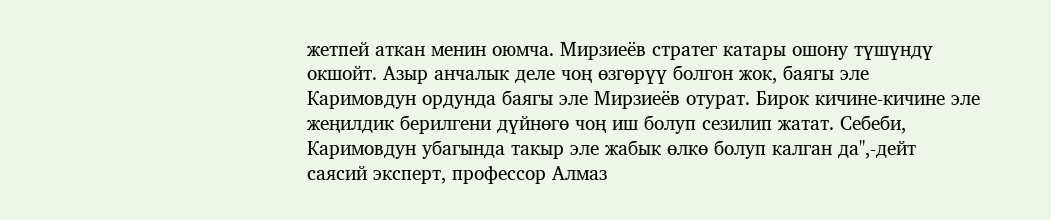жетпей аткан менин оюмча. Мирзиеёв стратег катары ошону түшүндү окшойт. Азыр анчалык деле чоң өзгөрүү болгон жок, баягы эле Каримовдун ордунда баягы эле Мирзиеёв отурат. Бирок кичине-кичине эле жеңилдик берилгени дүйнөгө чоң иш болуп сезилип жатат. Себеби, Каримовдун убагында такыр эле жабык өлкө болуп калган да",-дейт саясий эксперт, профессор Алмаз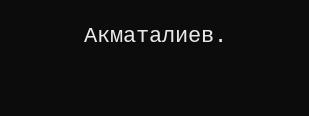Акматалиев.